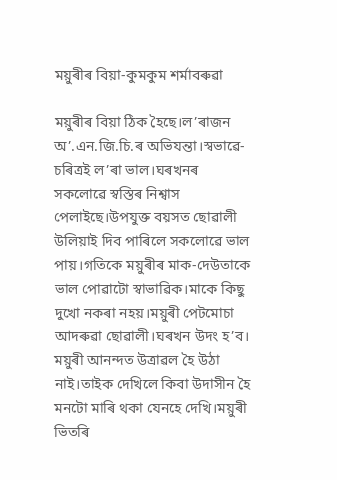ময়ুৰীৰ বিয়া-কুমকুম শৰ্মাবৰুৱা

ময়ুৰীৰ বিয়া ঠিক হৈছে।ল’ৰাজন অ’.এন.জি.চি.ৰ অভিযন্তা।স্বভাৱে-চৰিত্ৰই ল’ৰা ভাল।ঘৰখনৰ সকলোৱে স্বস্তিৰ নিশ্বাস পেলাইছে।উপযুক্ত বয়সত ছোৱালী উলিয়াই দিব পাৰিলে সকলোৱে ভাল পায়।গতিকে ময়ুৰীৰ মাক-দেউতাকে ভাল পোৱাটো স্বাভাৱিক।মাকে কিছু দুখো নকৰা নহয়।ময়ুৰী পেটমোচা আদৰুৱা ছোৱালী।ঘৰখন উদং হ’ব। ময়ুৰী আনন্দত উত্ৰাৱল হৈ উঠা নাই।তাইক দেখিলে কিবা উদাসীন হৈ মনটো মাৰি থকা যেনহে দেখি।ময়ুৰী ভিতৰি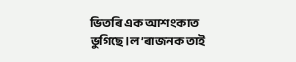ভিতৰি এক আশংকাত ভুগিছে।ল’ৰাজনক তাই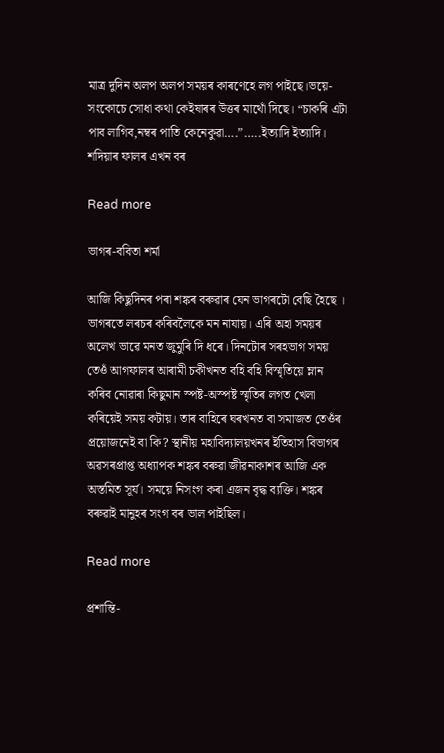মাত্ৰ দুদিন অলপ অলপ সময়ৰ কাৰণেহে লগ পাইছে।ভয়ে-সংকোচে সোধা কথা কেইষাৰৰ উত্তৰ মাথোঁ দিছে। “চাকৰি এটা পাব লাগিব,নম্বৰ পাতি কেনেকুৱা….”…..ইত্যাদি ইত্যাদি। শদিয়াৰ ফালৰ এখন বৰ

Read more

ভাগৰ-ববিতা শৰ্মা

আজি কিছুদিনৰ পৰা শঙ্কৰ বৰুৱাৰ যেন ভাগৰটো বেছি হৈছে । ভাগৰতে লৰচৰ কৰিবলৈকে মন নাযায়। এৰি অহা সময়ৰ অলেখ ভাৱে মনত জুমুৰি দি ধৰে। দিনটোৰ সৰহভাগ সময় তেওঁ আগফালৰ আৰামী চকীখনত বহি বহি বিস্মৃতিয়ে ম্লান কৰিব নোৱাৰা কিছুমান স্পষ্ট-অস্পষ্ট স্মৃতিৰ লগত খেলা কৰিয়েই সময় কটায়। তাৰ বাহিৰে ঘৰখনত বা সমাজত তেওঁৰ প্ৰয়োজনেই বা কি? স্থানীয় মহাবিদ্যালয়খনৰ ইতিহাস বিভাগৰ অৱসৰপ্ৰাপ্ত অধ্যাপক শঙ্কৰ বৰুৱা জীৱনাকাশৰ আজি এক অস্তমিত সূৰ্য। সময়ে নিসংগ কৰা এজন বৃদ্ধ ব্যক্তি। শঙ্কৰ বৰুৱাই মানুহৰ সংগ বৰ ভাল পাইছিল।

Read more

প্ৰশান্তি-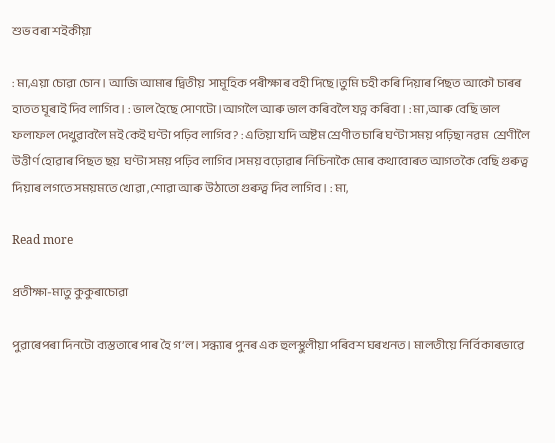শুভ বৰা শইকীয়া

: মা,এয়া চোৱা চোন। আজি আমাৰ দ্বিতীয়  সামূহিক পৰীক্ষাৰ বহী দিছে।তুমি চহী কৰি দিয়াৰ পিছত আকৌ চাৰৰ হাতত ঘূৰাই দিব লাগিব। : ভাল হৈছে সোণটো।আগলৈ আৰু ভাল কৰিবলৈ যত্ন কৰিবা। : মা ,আৰু বেছি ভাল ফলাফল দেখুৱাবলৈ মই কেই ঘণ্টা পঢ়িব লাগিব? : এতিয়া যদি অষ্টম শ্ৰেণীত চাৰি ঘণ্টা সময় পঢ়িছা নৱম  শ্ৰেণীলৈ উত্তীৰ্ণ হোৱাৰ পিছত ছয়  ঘণ্টা সময় পঢ়িব লাগিব।সময় বঢ়োৱাৰ নিচিনাকৈ মোৰ কথাবোৰত আগতকৈ বেছি গুৰুত্ব দিয়াৰ লগতে সময়মতে খোৱা ,শোৱা আৰু উঠাতো গুৰুত্ব দিব লাগিব। : মা,

Read more

প্ৰতীক্ষা-মাতু কুকুৰাচোৱা

পুৱাৰেপৰা দিনটো ব্যস্ততাৰে পাৰ হৈ গ’ল। সন্ধ্যাৰ পুনৰ এক হুলস্থুলীয়া পৰিবশ ঘৰখনত। মালতীয়ে নিৰ্বিকাৰভাৱে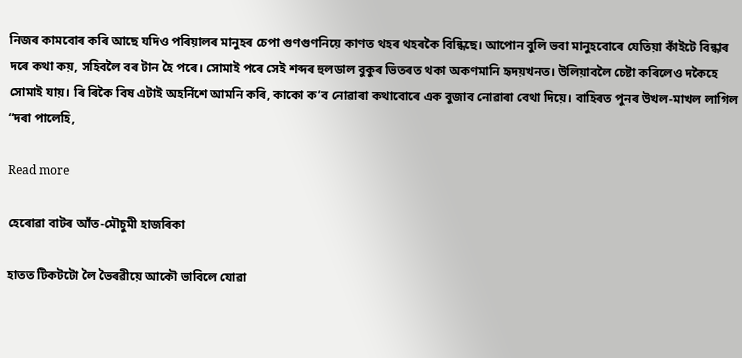নিজৰ কামবোৰ কৰি আছে যদিও পৰিয়ালৰ মানুহৰ চেপা গুণগুণনিয়ে কাণত থহৰ থহৰকৈ বিন্ধিছে। আপোন বুলি ভবা মানুহবোৰে যেতিয়া কাঁইটে বিন্ধাৰ দৰে কথা কয়, সহিবলৈ বৰ টান হৈ পৰে। সোমাই পৰে সেই শব্দৰ হুলডাল বুকুৰ ভিতৰত থকা অকণমানি হৃদয়খনত। উলিয়াবলৈ চেষ্টা কৰিলেও দকৈহে সোমাই যায়। ৰি ৰিকৈ বিষ এটাই অহৰ্নিশে আমনি কৰি, কাকো ক’ব নোৱাৰা কথাবোৰে এক বুজাব নোৱাৰা বেথা দিয়ে। বাহিৰত পুনৰ উখল-মাখল লাগিল “দৰা পালেহি,

Read more

হেৰোৱা বাটৰ আঁত-মৌচুমী হাজৰিকা

হাতত টিকটটো লৈ ভৈৰৱীয়ে আকৌ ভাবিলে যোৱা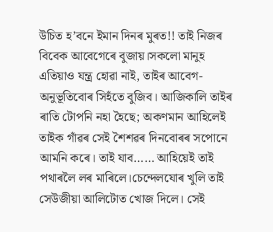উচিত হ’বনে ইমান দিনৰ মুৰত!! তাই নিজৰ বিবেক আবেগেৰে বুজায়।সকলো মানুহ এতিয়াও যন্ত্ৰ হোৱা নাই, তাইৰ আবেগ-অনুভূতিবোৰ সিহঁতে বুজিব। আজিকালি তাইৰ ৰাতি টোপনি নহা হৈছে; অকণমান আহিলেই তাইক গাঁৱৰ সেই শৈশৱৰ দিনবোৰৰ সপোনে আমনি কৰে। তাই যাব…… আহিয়েই তাই পথাৰলৈ লৰ মাৰিলে।চেন্দেলযোৰ খুলি তাই সেউজীয়া আলিটোত খোজ দিলে। সেই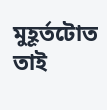মুহূৰ্তটোত তাই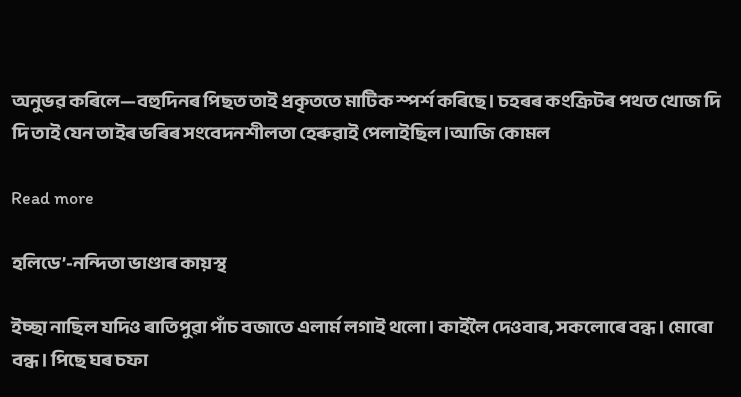অনুভৱ কৰিলে—বহুদিনৰ পিছত তাই প্ৰকৃততে মাটিক স্পৰ্শ কৰিছে। চহৰৰ কংক্ৰিটৰ পথত খোজ দি দি তাই যেন তাইৰ ভৰিৰ সংবেদনশীলতা হেৰুৱাই পেলাইছিল।আজি কোমল

Read more

হলিডে’-নন্দিতা ভাণ্ডাৰ কায়স্থ

ইচ্ছা নাছিল যদিও ৰাতিপুৱা পাঁচ বজাতে এলাৰ্ম লগাই থলো। কাইলৈ দেওবাৰ, সকলোৰে বন্ধ। মোৰো বন্ধ। পিছে ঘৰ চফা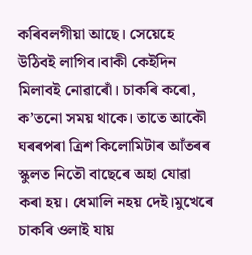কৰিবলগীয়া আছে। সেয়েহে উঠিবই লাগিব।বাকী কেইদিন মিলাবই নোৱাৰোঁ। চাকৰি কৰো, ক’তনো সময় থাকে। তাতে আকৌ ঘৰৰপৰা ত্ৰিশ কিলোমিটাৰ আঁতৰৰ স্কুলত নিতৌ বাছেৰে অহা যোৱা কৰা হয়। ধেমালি নহয় দেই।মুখেৰে চাকৰি ওলাই যায়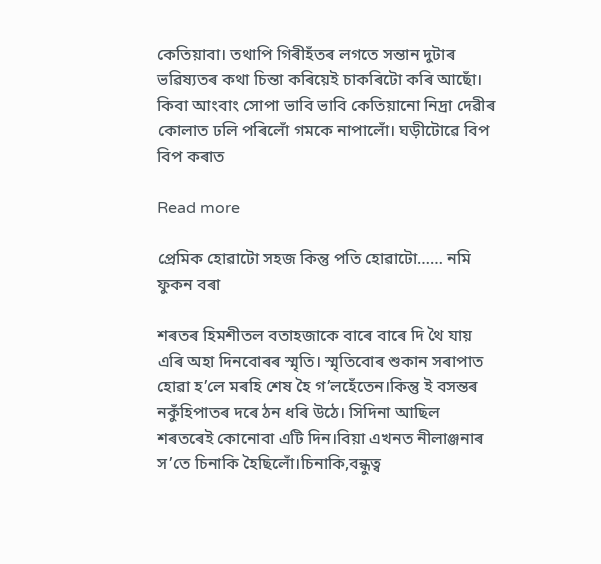কেতিয়াবা। তথাপি গিৰীহঁতৰ লগতে সন্তান দুটাৰ ভৱিষ্যতৰ কথা চিন্তা কৰিয়েই চাকৰিটো কৰি আছোঁ। কিবা আংবাং সোপা ভাবি ভাবি কেতিয়ানো নিদ্ৰা দেৱীৰ কোলাত ঢলি পৰিলোঁ গমকে নাপালোঁ। ঘড়ীটোৱে বিপ বিপ কৰাত

Read more

প্ৰেমিক হোৱাটো সহজ কিন্তু পতি হোৱাটো…… নমি ফুকন বৰা

শৰতৰ হিমশীতল বতাহজাকে বাৰে বাৰে দি থৈ যায় এৰি অহা দিনবোৰৰ স্মৃতি। স্মৃতিবোৰ শুকান সৰাপাত হোৱা হ’লে মৰহি শেষ হৈ গ’লহেঁতেন।কিন্তু ই বসন্তৰ নকুঁহিপাতৰ দৰে ঠন ধৰি উঠে। সিদিনা আছিল শৰতৰেই কোনোবা এটি দিন।বিয়া এখনত নীলাঞ্জনাৰ স’তে চিনাকি হৈছিলোঁ।চিনাকি,বন্ধুত্ব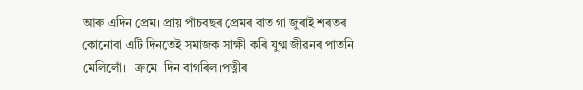আৰু এদিন প্ৰেম। প্ৰায় পাঁচবছৰ প্ৰেমৰ বাত গা জুৰাই শৰতৰ কোনোবা এটি দিনতেই সমাজক সাক্ষী কৰি যুগ্ম জীৱনৰ পাতনি মেলিলোঁ।   ক্ৰমে  দিন বাগৰিল।পত্নীৰ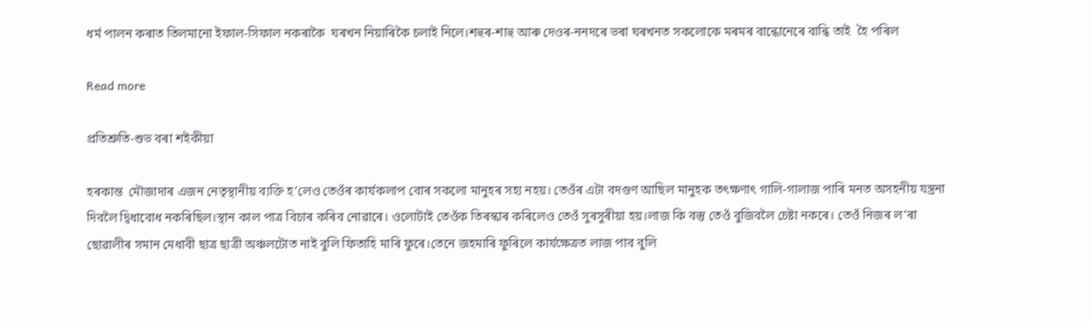ধৰ্ম পালন কৰাত তিলমানো ইফাল-সিফাল নকৰাকৈ  ঘৰখন নিয়াৰিকৈ চলাই নিলে।শহুৰ-শাহু আৰু দেওৰ-ননদৰে ভৰা ঘৰখনত সকলোকে মৰমৰ বান্ধোনেৰে বান্ধি তাই  হৈ পৰিল

Read more

প্ৰতিশ্ৰুতি-শুভ বৰা শইকীয়া

হৰকান্ত  মৌজাদাৰ এজন নেতৃস্থানীয় ব্যক্তি হ’লেও তেওঁৰ কাৰ্যকলাপ বোৰ সকলো মানুহৰ সহ্য নহয়। তেওঁৰ এটা বদগুণ আছিল মানুহক তৎক্ষণাৎ গালি-গালাজ পাৰি মনত অসহনীয় যন্ত্ৰনা দিবলৈ দ্বিধাবোধ নকৰিছিল।স্থান কাল পাত্ৰ বিচাৰ কৰিব নোৱাৰে। ওলোটাই তেওঁক তিৰস্কাৰ কৰিলেও তেওঁ সুৰসুৰীয়া হয়।লাজ কি বস্তু তেওঁ বুজিবলৈ চেষ্টা নকৰে। তেওঁ নিজৰ ল’ৰা ছোৱালীৰ সমান মেধাবী ছাত্ৰ ছাত্ৰী অঞ্চলটোত নাই বুলি ফিতাহি মাৰি ফুৰে।তেনে জহমাৰি ফুৰিলে কাৰ্যক্ষেত্ৰত লাজ পাব বুলি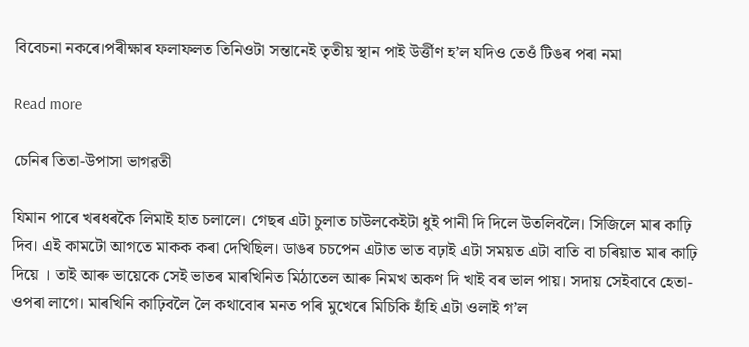বিবেচনা নকৰে।পৰীক্ষাৰ ফলাফলত তিনিওটা সন্তানেই তৃতীয় স্থান পাই উৰ্ত্তীণ হ’ল যদিও তেওঁ টিঙৰ পৰা নমা

Read more

চেনিৰ তিতা-উপাসা ভাগৱতী

যিমান পাৰে খৰধৰকৈ লিমাই হাত চলালে। গেছৰ এটা চুলাত চাউলকেইটা ধুই পানী দি দিলে উতলিবলৈ। সিজিলে মাৰ কাঢ়ি দিব। এই কামটো আগতে মাকক কৰা দেখিছিল। ডাঙৰ চচপেন এটাত ভাত বঢ়াই এটা সময়ত এটা বাতি বা চৰিয়াত মাৰ কাঢ়ি দিয়ে । তাই আৰু ভায়েকে সেই ভাতৰ মাৰখিনিত মিঠাতেল আৰু নিমখ অকণ দি খাই বৰ ভাল পায়। সদায় সেইবাবে হেতা-ওপৰা লাগে। মাৰখিনি কাঢ়িবলৈ লৈ কথাবোৰ মনত পৰি মুখেৰে মিচিকি হাঁহি এটা ওলাই গ’ল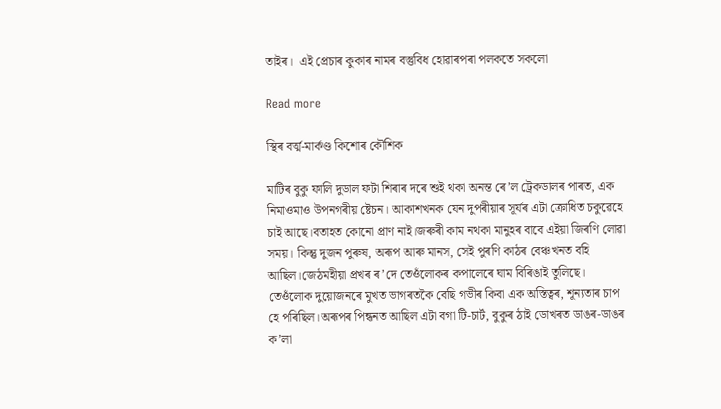তাইৰ।  এই প্ৰেচাৰ কুকাৰ নামৰ বস্তুবিধ হোৱাৰপৰা পলকতে সকলো

Read more

স্থিৰ বৰ্ত্ম-মাৰ্কণ্ড কিশোৰ কৌশিক

মাটিৰ বুকু ফালি দুডাল ফটা শিৰাৰ দৰে শুই থকা অনন্ত ৰে’ল ট্ৰেকডালৰ পাৰত, এক নিমাওমাও উপনগৰীয় ষ্টেচন। আকাশখনক যেন দুপৰীয়াৰ সূৰ্যৰ এটা ক্ৰোধিত চকুৱেহে চাই আছে।বতাহত কোনো প্ৰাণ নাই।জৰুৰী কাম নথকা মানুহৰ বাবে এইয়া জিৰণি লোৱা সময়। কিন্তু দুজন পুৰুষ, অৰূপ আৰু মানস, সেই পুৰণি কাঠৰ বেঞ্চখনত বহি আছিল।জেঠমহীয়া প্ৰখৰ ৰ’দে তেওঁলোকৰ কপালেৰে ঘাম বিৰিঙাই তুলিছে। তেওঁলোক দুয়োজনৰে মুখত ভাগৰতকৈ বেছি গভীৰ কিবা এক অস্তিত্বৰ, শূন্যতাৰ চাপ হে পৰিছিল।অৰূপৰ পিন্ধনত আছিল এটা বগা টি-চাৰ্ট, বুকুৰ ঠাই ডোখৰত ডাঙৰ-ডাঙৰ ক’লা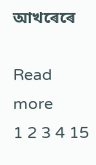আখৰেৰে

Read more
1 2 3 4 15